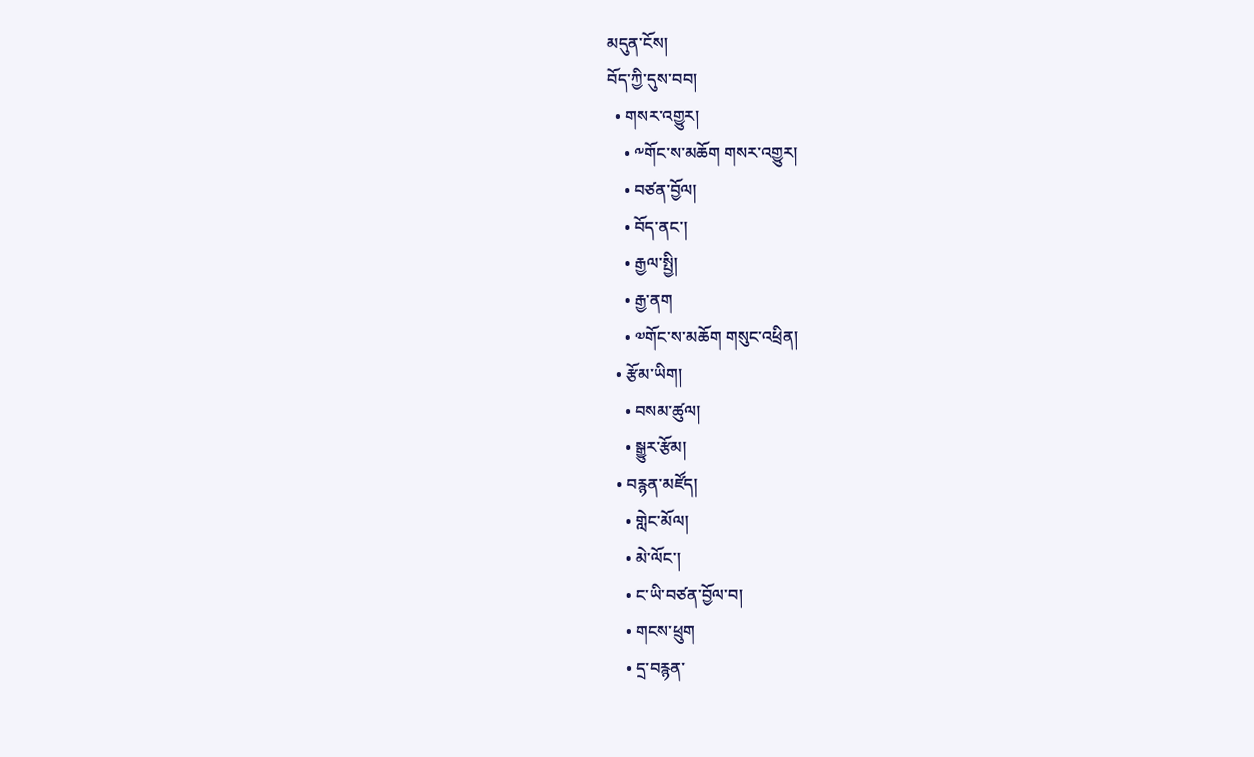མདུན་ངོས།
བོད་ཀྱི་དུས་བབ།
  • གསར་འགྱུར།
    • ༸གོང་ས་མཆོག གསར་འགྱུར།
    • བཙན་བྱོལ།
    • བོད་ནང་།
    • རྒྱལ་སྤྱི།
    • རྒྱ་ནག
    • ༧གོང་ས་མཆོག གསུང་འཕྲིན།
  • རྩོམ་ཡིག།
    • བསམ་ཚུལ།
    • སྒྱུར་རྩོམ།
  • བརྙན་མཛོད།
    • གླེང་མོལ།
    • མེ་ལོང་།
    • ང་ཡི་བཙན་བྱོལ་བ།
    • གངས་ཕྲུག
    • དྲ་བརྙན་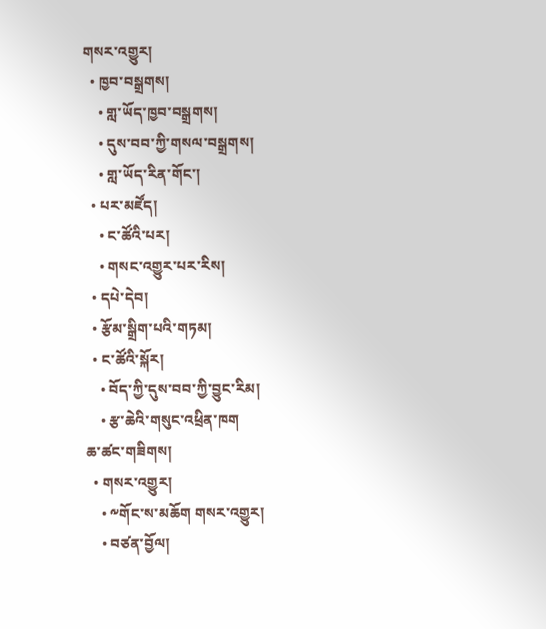གསར་འགྱུར།
  • ཁྱབ་བསྒྲགས།
    • གླ་ཡོད་ཁྱབ་བསྒྲགས།
    • དུས་བབ་ཀྱི་གསལ་བསྒྲགས།
    • གླ་ཡོད་རིན་གོང་།
  • པར་མཛོད།
    • ང་ཚོའི་པར།
    • གསང་འགྱུར་པར་རིས།
  • དཔེ་དེབ།
  • རྩོམ་སྒྲིག་པའི་གཏམ།
  • ང་ཚོའི་སྐོར།
    • བོད་ཀྱི་དུས་བབ་ཀྱི་བྱུང་རིམ།
    • རྩ་ཆེའི་གསུང་འཕྲིན་ཁག
ཆ་ཚང་གཟིགས།
  • གསར་འགྱུར།
    • ༸གོང་ས་མཆོག གསར་འགྱུར།
    • བཙན་བྱོལ།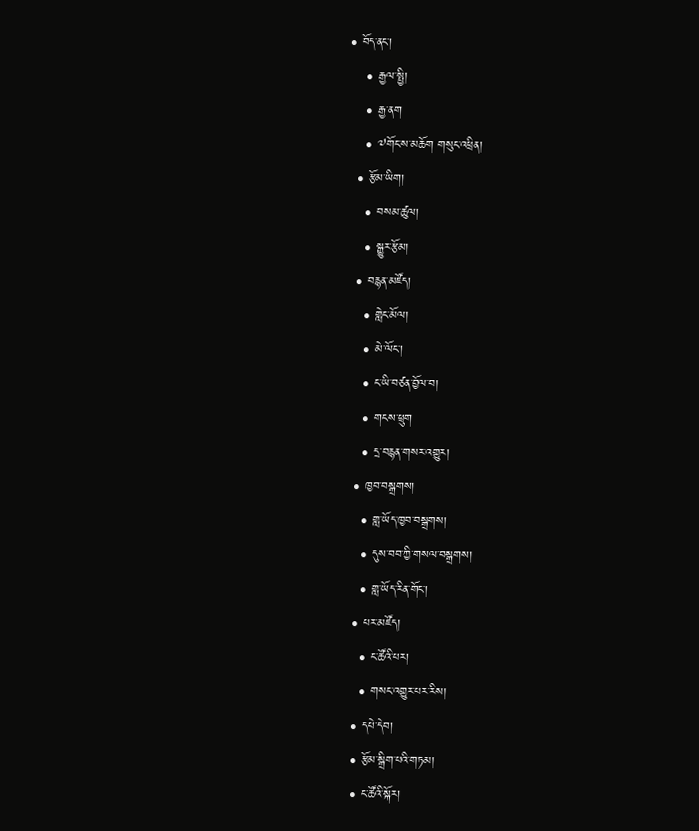• བོད་ནང་།
    • རྒྱལ་སྤྱི།
    • རྒྱ་ནག
    • ༧གོང་ས་མཆོག གསུང་འཕྲིན།
  • རྩོམ་ཡིག།
    • བསམ་ཚུལ།
    • སྒྱུར་རྩོམ།
  • བརྙན་མཛོད།
    • གླེང་མོལ།
    • མེ་ལོང་།
    • ང་ཡི་བཙན་བྱོལ་བ།
    • གངས་ཕྲུག
    • དྲ་བརྙན་གསར་འགྱུར།
  • ཁྱབ་བསྒྲགས།
    • གླ་ཡོད་ཁྱབ་བསྒྲགས།
    • དུས་བབ་ཀྱི་གསལ་བསྒྲགས།
    • གླ་ཡོད་རིན་གོང་།
  • པར་མཛོད།
    • ང་ཚོའི་པར།
    • གསང་འགྱུར་པར་རིས།
  • དཔེ་དེབ།
  • རྩོམ་སྒྲིག་པའི་གཏམ།
  • ང་ཚོའི་སྐོར།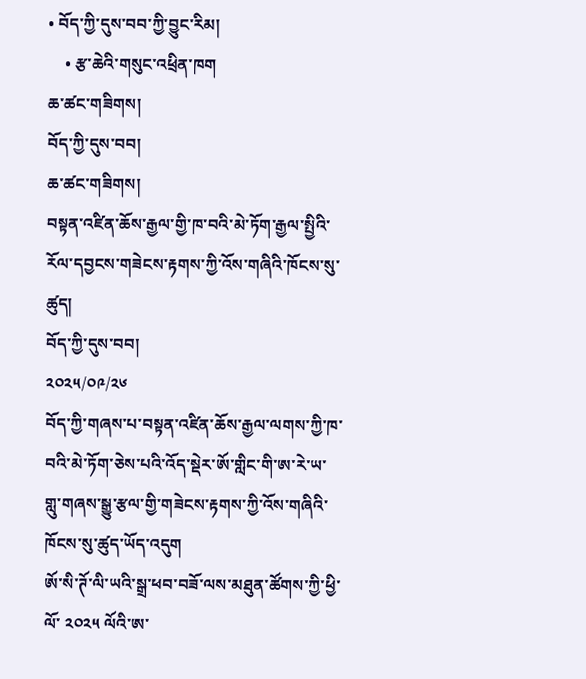• བོད་ཀྱི་དུས་བབ་ཀྱི་བྱུང་རིམ།
    • རྩ་ཆེའི་གསུང་འཕྲིན་ཁག
ཆ་ཚང་གཟིགས།
བོད་ཀྱི་དུས་བབ།
ཆ་ཚང་གཟིགས།
བསྟན་འཛིན་ཆོས་རྒྱལ་གྱི་ཁ་བའི་མེ་ཏོག་རྒྱལ་སྤྱིའི་རོལ་དབྱངས་གཟེངས་རྟགས་ཀྱི་འོས་གཞིའི་ཁོངས་སུ་ཚུད།
བོད་ཀྱི་དུས་བབ།
༢༠༢༥/༠༩/༢༦
བོད་ཀྱི་གཞས་པ་བསྟན་འཛིན་ཆོས་རྒྱལ་ལགས་ཀྱི་ཁ་བའི་མེ་ཏོག་ཅེས་པའི་འོད་སྡེར་ཨོ་གླིང་གི་ཨ་རེ་ཡ་གླུ་གཞས་སྒྱུ་རྩལ་གྱི་གཟེངས་རྟགས་ཀྱི་འོས་གཞིའི་ཁོངས་སུ་ཚུད་ཡོད་འདུག
ཨོ་སི་ཊོ་ལི་ཡའི་སྒྲ་ཕབ་བཟོ་ལས་མཐུན་ཚོགས་ཀྱི་ཕྱི་ལོ་ ༢༠༢༥ ལོའི་ཨ་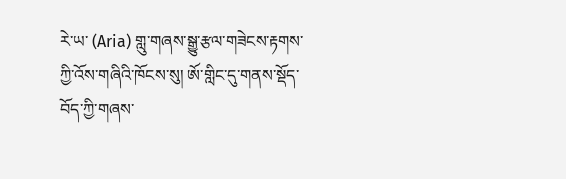རེ་ཡ་ (Aria) གླུ་གཞས་སྒྱུ་རྩལ་གཟེངས་རྟགས་ཀྱི་འོས་གཞིའི་ཁོངས་སུ། ཨོ་གླིང་དུ་གནས་སྡོད་བོད་ཀྱི་གཞས་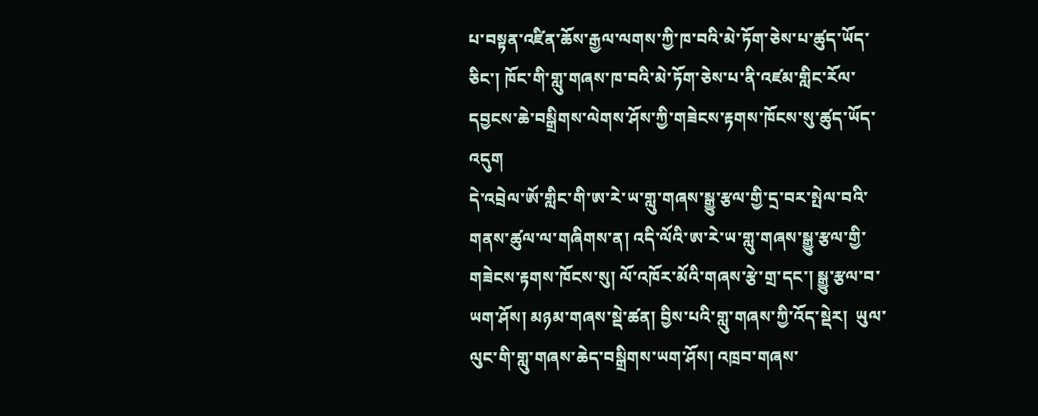པ་བསྟན་འཛིན་ཆོས་རྒྱལ་ལགས་ཀྱི་ཁ་བའི་མེ་ཏོག་ཅེས་པ་ཚུད་ཡོད་ཅིང་། ཁོང་གི་གླུ་གཞས་ཁ་བའི་མེ་ཏོག་ཅེས་པ་ནི་འཛམ་གླིང་རོལ་དབྱངས་ཆེ་བསྒྲིགས་ལེགས་ཤོས་ཀྱི་གཟེངས་རྟགས་ཁོངས་སུ་ཚུད་ཡོད་འདུག
དེ་འབྲེལ་ཨོ་གླིང་གི་ཨ་རེ་ཡ་གླུ་གཞས་སྒྱུ་རྩལ་གྱི་དྲ་བར་སྤེལ་བའི་གནས་ཚུལ་ལ་གཞིགས་ན། འདི་ལོའི་ཨ་རེ་ཡ་གླུ་གཞས་སྒྱུ་རྩལ་གྱི་གཟེངས་རྟགས་ཁོངས་སུ། ལོ་འཁོར་མོའི་གཞས་རྩེ་གྲ་དང་། སྒྱུ་རྩལ་བ་ཡག་ཤོས། མཉམ་གཞས་སྡེ་ཚན། བྱིས་པའི་གླུ་གཞས་ཀྱི་འོད་སྡེར།  ཡུལ་ལུང་གི་གླུ་གཞས་ཆེད་བསྒྲིགས་ཡག་ཤོས། འཁྲབ་གཞས་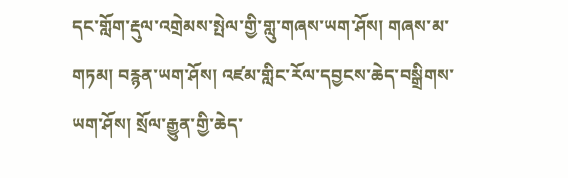དང་གློག་རྡུལ་འགྲེམས་སྤེལ་གྱི་གླུ་གཞས་ཡག་ཤོས། གཞས་མ་གཏམ། བརྙན་ཡག་ཤོས། འཛམ་གླིང་རོལ་དབྱངས་ཆེད་བསྒྲིགས་ཡག་ཤོས། སྲོལ་རྒྱུན་གྱི་ཆེད་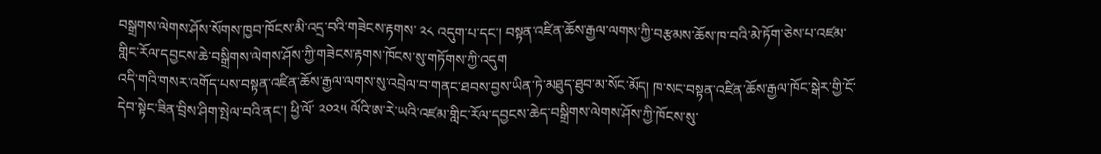བསྒྲགས་ལེགས་ཤོས་སོགས་ཁྱབ་ཁོངས་མི་འདྲ་བའི་གཟེངས་རྟགས་ ༢༨ འདུག་པ་དང་། བསྟན་འཛིན་ཆོས་རྒྱལ་ལགས་ཀྱི་བརྩམས་ཆོས་ཁ་བའི་མེ་ཏོག་ཅེས་པ་འཛམ་གླིང་རོལ་དབྱངས་ཆེ་བསྒྲིགས་ལེགས་ཤོས་ཀྱི་གཟེངས་རྟགས་ཁོངས་སུ་གཏོགས་ཀྱི་འདུག
འདི་གའི་གསར་འགོད་པས་བསྟན་འཛིན་ཆོས་རྒྱལ་ལགས་སུ་འབྲེལ་བ་གནང་ཐབས་བྱས་ཡིན་ཏེ་མཐུད་ཐུབ་མ་སོང་མོད། ཁ་སང་བསྟན་འཛིན་ཆོས་རྒྱལ་ཁོང་སྒེར་གྱི་ངོ་དེབ་སྟེང་ཟིན་བྲིས་ཤིག་སྤེལ་བའི་ནང་། ཕྱི་ལོ་ ༢༠༢༥ ལོའི་ཨ་རེ་ཡའི་འཛམ་གླིང་རོལ་དབྱངས་ཆེད་བསྒྲིགས་ལེགས་ཤོས་ཀྱི་ཁོངས་སུ་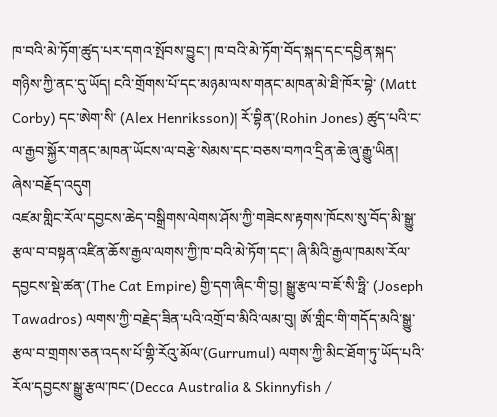ཁ་བའི་མེ་ཏོག་ཚུད་པར་དགའ་སྤོབས་བྱུང་། ཁ་བའི་མེ་ཏོག་བོད་སྐད་དང་དབྱིན་སྐད་གཉིས་ཀྱི་ནང་དུ་ཡོད། ངའི་གྲོགས་པོ་དང་མཉམ་ལས་གནང་མཁན་མེ་ཐི་ཁོར་བྷེ་ (Matt Corby) དང་ཨེག་སི་ (Alex Henriksson)། རོ་བྷིན་(Rohin Jones) ཚུད་པའི་ང་ལ་རྒྱབ་སྐྱོར་གནང་མཁན་ཡོངས་ལ་བརྩེ་སེམས་དང་བཅས་བཀའ་དྲིན་ཆེ་ཞུ་རྒྱུ་ཡིན། ཞེས་བརྗོད་འདུག
འཛམ་གླིང་རོལ་དབྱངས་ཆེད་བསྒྲིགས་ལེགས་ཤོས་ཀྱི་གཟེངས་རྟགས་ཁོངས་སུ་བོད་མི་སྒྱུ་རྩལ་བ་བསྟན་འཛིན་ཆོས་རྒྱལ་ལགས་ཀྱི་ཁ་བའི་མེ་ཏོག་དང་། ཞི་མིའི་རྒྱལ་ཁམས་རོལ་དབྱངས་སྡེ་ཚན་(The Cat Empire) གྱི་དག་ཞིང་གི་བྱ། སྒྱུ་རྩལ་བ་ཇོ་སི་ཧྥི་ (Joseph Tawadros) ལགས་ཀྱི་བརྗེད་ཟིན་པའི་འགྲོ་བ་མིའི་ལམ་བུ། ཨོ་གླིང་གི་གདོད་མའི་སྒྱུ་རྩལ་བ་གྲགས་ཅན་འདས་པོ་གྷི་རོའུ་མོལ་(Gurrumul) ལགས་ཀྱི་མིང་ཐོག་ཏུ་ཡོད་པའི་རོལ་དབྱངས་སྒྱུ་རྩལ་ཁང་(Decca Australia & Skinnyfish /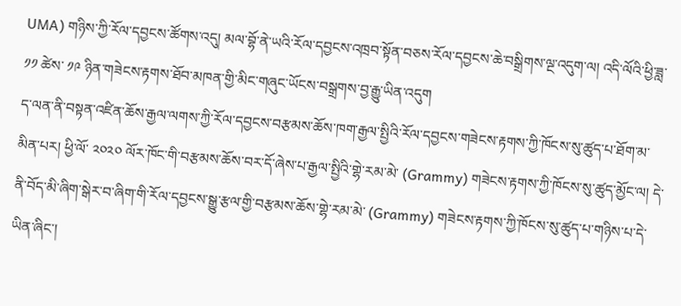UMA) གཉིས་ཀྱི་རོལ་དབྱངས་ཚོགས་འདུ། མལ་བྷོ་ནེ་ཡའི་རོལ་དབྱངས་འཁྲབ་སྟོན་བཅས་རོལ་དབྱངས་ཆེ་བསྒྲིགས་ལྔ་འདུག་ལ། འདི་ལོའི་ཕྱི་ཟླ་ ༡༡ ཚེས་ ༡༩ ཉིན་གཟེངས་རྟགས་ཐོབ་མཁན་གྱི་མིང་གཞུང་ཡོངས་བསྒྲགས་བྱ་རྒྱུ་ཡིན་འདུག
ད་ལན་ནི་བསྟན་འཛིན་ཆོས་རྒྱལ་ལགས་ཀྱི་རོལ་དབྱངས་བརྩམས་ཆོས་ཁག་རྒྱལ་སྤྱིའི་རོལ་དབྱངས་གཟེངས་རྟགས་ཀྱི་ཁོངས་སུ་ཚུད་པ་ཐོག་མ་མིན་པར། ཕྱི་ལོ་ ༢༠༢༠ ལོར་ཁོང་གི་བརྩམས་ཆོས་བར་དོ་ཞེས་པ་རྒྱལ་སྤྱིའི་གྷེ་རམ་མེ་ (Grammy) གཟེངས་རྟགས་ཀྱི་ཁོངས་སུ་ཚུད་མྱོང་ལ། དེ་ནི་བོད་མི་ཞིག་སྒེར་བ་ཞིག་གི་རོལ་དབྱངས་སྒྱུ་རྩལ་གྱི་བརྩམས་ཆོས་གྷེ་རམ་མེ་ (Grammy) གཟེངས་རྟགས་ཀྱི་ཁོངས་སུ་ཚུད་པ་གཉིས་པ་དེ་ཡིན་ཞིང་།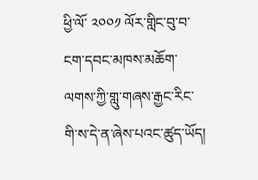ཕྱི་ལོ་ ༢༠༠༡ ལོར་གླིང་བུ་བ་ངག་དབང་མཁས་མཆོག་ལགས་ཀྱི་གླུ་གཞས་རྒྱང་རིང་གི་ས་དེ་ན་ཞེས་པའང་ཚུད་ཡོད།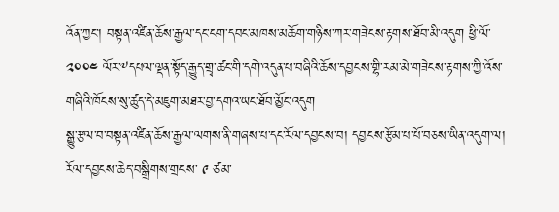འོན་ཀྱང་། བསྟན་འཛིན་ཆོས་རྒྱལ་དང་ངག་དབང་མཁས་མཆོག་གཉིས་ཀར་གཟེངས་རྟགས་ཐོབ་མི་འདུག ཕྱི་ལོ་ ༢༠༠༤ ལོར་༸དཔལ་ལྡན་སྟོད་རྒྱུད་གྲྭ་ཚང་གི་དགེ་འདུན་པ་བཞིའི་ཆོས་དབྱངས་གྷི་རམ་མེ་གཟེངས་རྟགས་ཀྱི་འོས་གཞིའི་ཁོངས་སུ་ཚུད་དེ་མཇུག་མཐར་བྱ་དགའ་ཡང་ཐོབ་མྱོང་འདུག
སྒྱུ་རྩལ་བ་བསྟན་འཛིན་ཆོས་རྒྱལ་ལགས་ནི་གཞས་པ་དང་རོལ་དབྱངས་བ། དབྱངས་རྩོམ་པ་པོ་བཅས་ཡིན་འདུག་ལ། རོལ་དབྱངས་ཆེད་བསྒྲིགས་གྲངས་ ༩ ཙམ་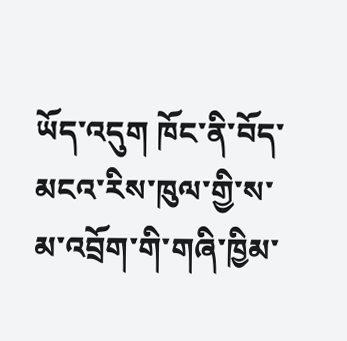ཡོད་འདུག ཁོང་ནི་བོད་མངའ་རིས་ཁུལ་གྱི་ས་མ་འབྲོག་གི་གཞི་ཁྱིམ་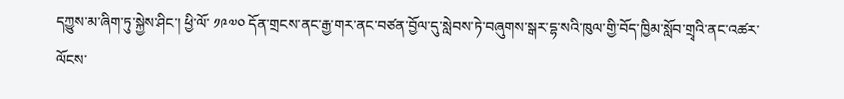དཀྱུས་མ་ཞིག་ཏུ་སྐྱེས་ཤིང་། ཕྱི་ལོ་ ༡༩༧༠ དོན་གྲངས་ནང་རྒྱ་གར་ནང་བཙན་བྱོལ་དུ་སླེབས་ཏེ་བཞུགས་སྒར་དྷ་སའི་ཁུལ་གྱི་བོད་ཁྱིམ་སློབ་གྲྭའི་ནང་འཚར་ལོངས་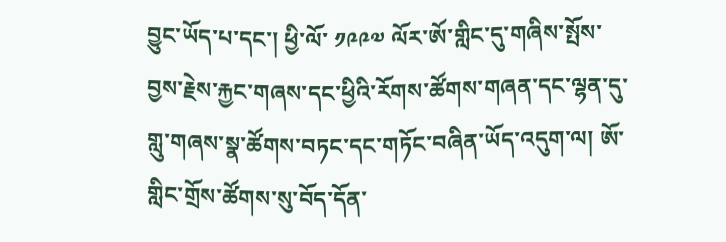བྱུང་ཡོད་པ་དང་། ཕྱི་ལོ་ ༡༩༩༧ ལོར་ཨོ་གླིང་དུ་གཞིས་སྤོས་བྱས་རྗེས་རྐྱང་གཞས་དང་ཕྱིའི་རོགས་ཚོགས་གཞན་དང་ལྷན་དུ་གླུ་གཞས་སྣ་ཚོགས་བཏང་དང་གཏོང་བཞིན་ཡོད་འདུག་ལ། ཨོ་གླིང་གྲོས་ཚོགས་སུ་བོད་དོན་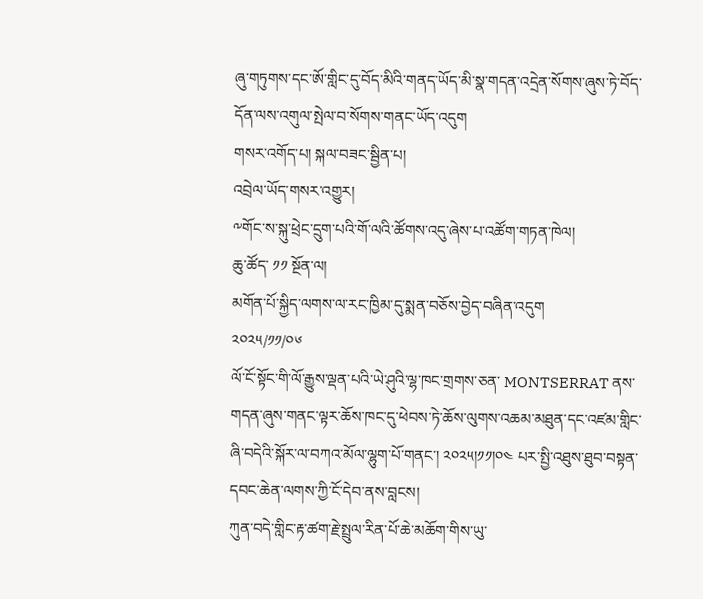ཞུ་གཏུགས་དང་ཨོ་གླིང་དུ་བོད་མིའི་གནད་ཡོད་མི་སྣ་གདན་འདྲེན་སོགས་ཞུས་ཏེ་བོད་དོན་ལས་འགུལ་སྤེལ་བ་སོགས་གནང་ཡོད་འདུག
གསར་འགོད་པ། སྐལ་བཟང་སྦྱིན་པ།
འབྲེལ་ཡོད་གསར་འགྱུར།
༸གོང་ས་སྐུ་ཕྲེང་དྲུག་པའི་གོ་ལའི་ཚོགས་འདུ་ཞེས་པ་འཚོག་གཏན་ཁེལ།
ཆུ་ཚོད་ ༡༡ སྔོན་ལ།
མགོན་པོ་སྐྱིད་ལགས་ལ་རང་ཁྱིམ་དུ་སྨན་བཅོས་བྱེད་བཞིན་འདུག
༢༠༢༥/༡༡/༠༦
ལོ་ངོ་སྟོང་གི་ལོ་རྒྱུས་ལྡན་པའི་ཡེ་ཤུའི་ལྷ་ཁང་གྲགས་ཅན་ MONTSERRAT ནས་གདན་ཞུས་གནང་ལྟར་ཆོས་ཁང་དུ་ཕེབས་ཏེ་ཆོས་ལུགས་འཆམ་མཐུན་དང་འཛམ་གླིང་ཞི་བདེའི་སྐོར་ལ་བཀའ་མོལ་ལྷུག་པོ་གནང་། ༢༠༢༥།༡༡།༠༤ པར་སྤྱི་འཐུས་ཐུབ་བསྟན་དབང་ཆེན་ལགས་ཀྱི་ངོ་དེབ་ནས་བླངས།
ཀུན་བདེ་གླིང་རྟ་ཚག་རྗེ་སྤྲུལ་རིན་པོ་ཆེ་མཆོག་གིས་ཡུ་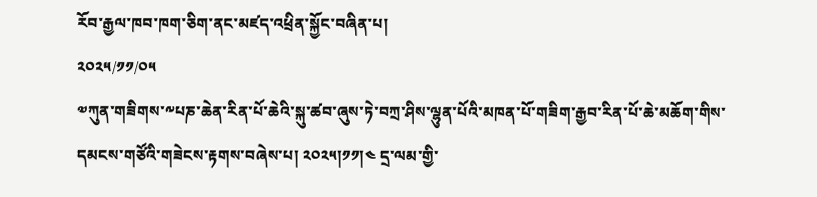རོབ་རྒྱལ་ཁབ་ཁག་ཅིག་ནང་མཛད་འཕྲིན་སྐྱོང་བཞིན་པ།
༢༠༢༥/༡༡/༠༥
༧ཀུན་གཟིགས་༸པཎ་ཆེན་རིན་པོ་ཆེའི་སྐུ་ཚབ་ཞུས་ཏེ་བཀྲ་ཤིས་ལྷུན་པོའི་མཁན་པོ་གཟིག་རྒྱབ་རིན་པོ་ཆེ་མཆོག་གིས་དམངས་གཙོའི་གཟེངས་རྟགས་བཞེས་པ། ༢༠༢༥།༡༡།༤ དྲ་ལམ་གྱི་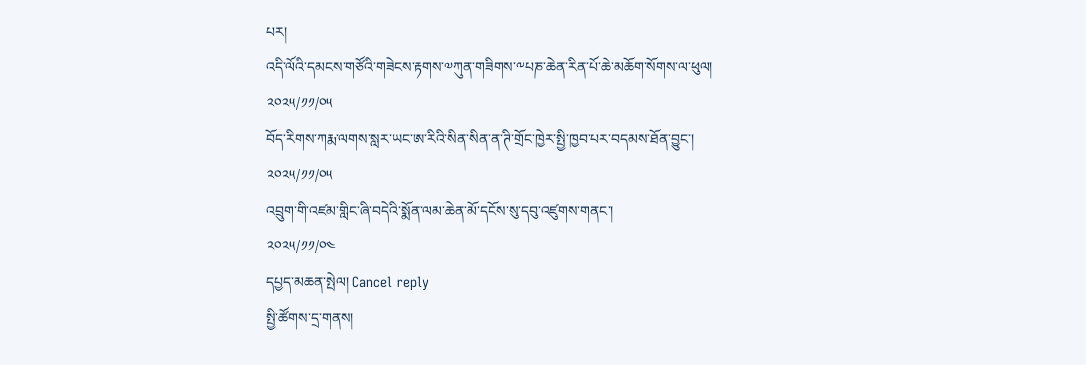པར།
འདི་ལོའི་དམངས་གཙོའི་གཟེངས་རྟགས་༧ཀུན་གཟིགས་༸པཎ་ཆེན་རིན་པོ་ཆེ་མཆོག་སོགས་ལ་ཕུལ།
༢༠༢༥/༡༡/༠༥
བོད་རིགས་ཀརྨ་ལགས་སླར་ཡང་ཨ་རིའི་སིན་སིན་ན་ཊི་གྲོང་ཁྱེར་སྤྱི་ཁྱབ་པར་བདམས་ཐོན་བྱུང་།
༢༠༢༥/༡༡/༠༥
འབྲུག་གི་འཛམ་གླིང་ཞི་བདེའི་སྨོན་ལམ་ཆེན་མོ་དངོས་སུ་དབུ་འཛུགས་གནང་།
༢༠༢༥/༡༡/༠༤
དཔྱད་མཆན་སྤེལ། Cancel reply
སྤྱི་ཚོགས་དྲ་གནས།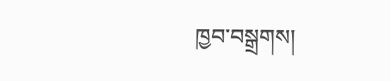ཁྱབ་བསྒྲགས།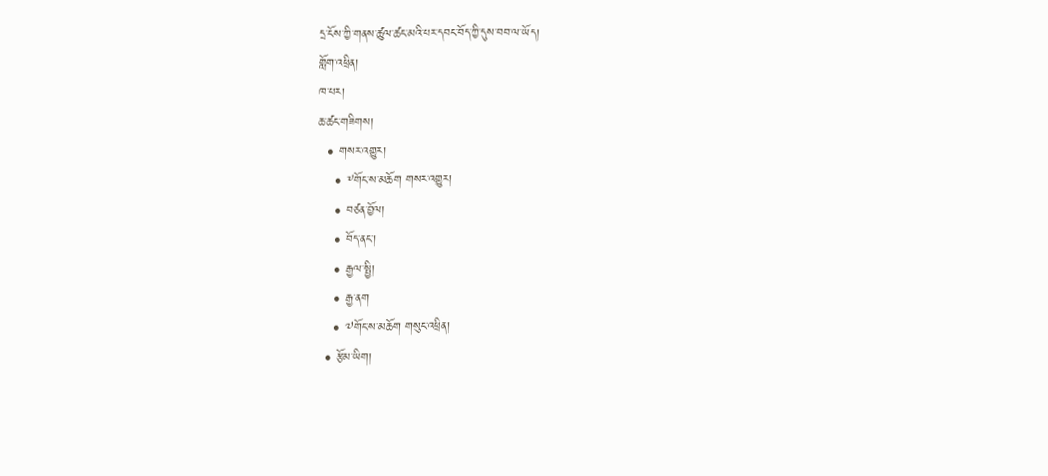དྲ་ངོས་ཀྱི་གནས་ཚུལ་ཚང་མའི་པར་དབང་བོད་ཀྱི་དུས་བབ་ལ་ཡོད།
གློག་འཕྲིན།
ཁ་པར།
ཆ་ཚང་གཟིགས།
  • གསར་འགྱུར།
    • ༸གོང་ས་མཆོག གསར་འགྱུར།
    • བཙན་བྱོལ།
    • བོད་ནང་།
    • རྒྱལ་སྤྱི།
    • རྒྱ་ནག
    • ༧གོང་ས་མཆོག གསུང་འཕྲིན།
  • རྩོམ་ཡིག།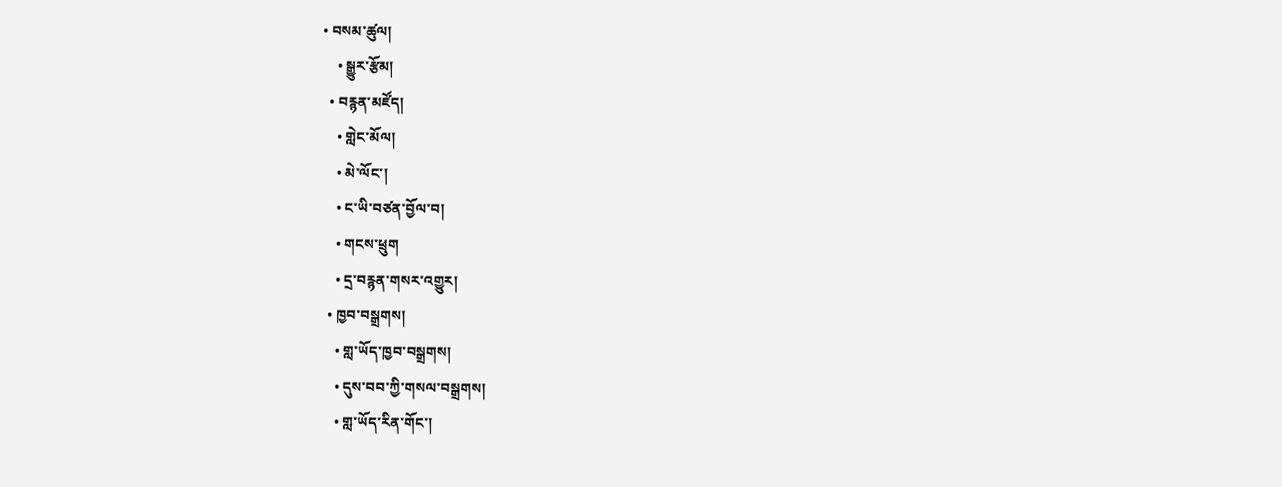• བསམ་ཚུལ།
    • སྒྱུར་རྩོམ།
  • བརྙན་མཛོད།
    • གླེང་མོལ།
    • མེ་ལོང་།
    • ང་ཡི་བཙན་བྱོལ་བ།
    • གངས་ཕྲུག
    • དྲ་བརྙན་གསར་འགྱུར།
  • ཁྱབ་བསྒྲགས།
    • གླ་ཡོད་ཁྱབ་བསྒྲགས།
    • དུས་བབ་ཀྱི་གསལ་བསྒྲགས།
    • གླ་ཡོད་རིན་གོང་།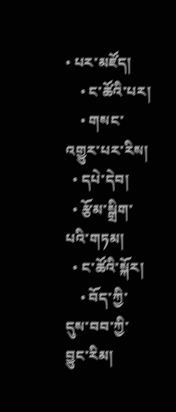• པར་མཛོད།
    • ང་ཚོའི་པར།
    • གསང་འགྱུར་པར་རིས།
  • དཔེ་དེབ།
  • རྩོམ་སྒྲིག་པའི་གཏམ།
  • ང་ཚོའི་སྐོར།
    • བོད་ཀྱི་དུས་བབ་ཀྱི་བྱུང་རིམ།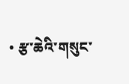• རྩ་ཆེའི་གསུང་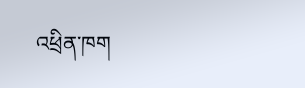འཕྲིན་ཁག